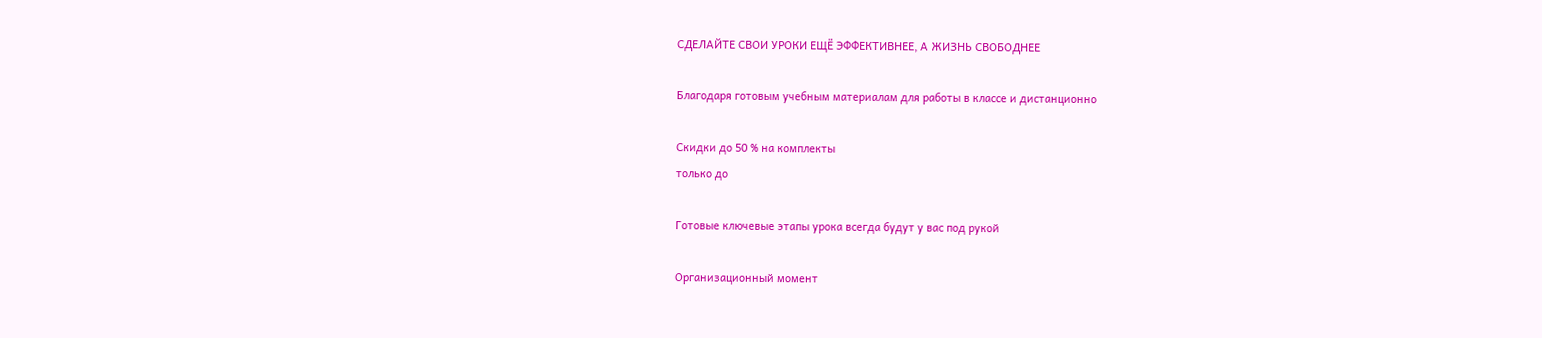СДЕЛАЙТЕ СВОИ УРОКИ ЕЩЁ ЭФФЕКТИВНЕЕ, А ЖИЗНЬ СВОБОДНЕЕ

Благодаря готовым учебным материалам для работы в классе и дистанционно

Скидки до 50 % на комплекты
только до

Готовые ключевые этапы урока всегда будут у вас под рукой

Организационный момент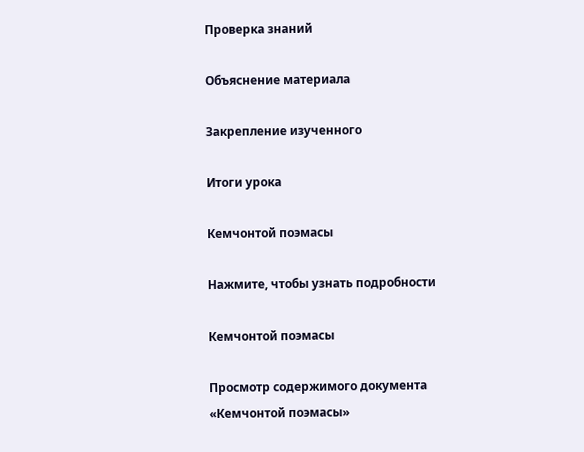Проверка знаний

Объяснение материала

Закрепление изученного

Итоги урока

Кемчонтой поэмасы

Нажмите, чтобы узнать подробности

Кемчонтой поэмасы

Просмотр содержимого документа
«Кемчонтой поэмасы»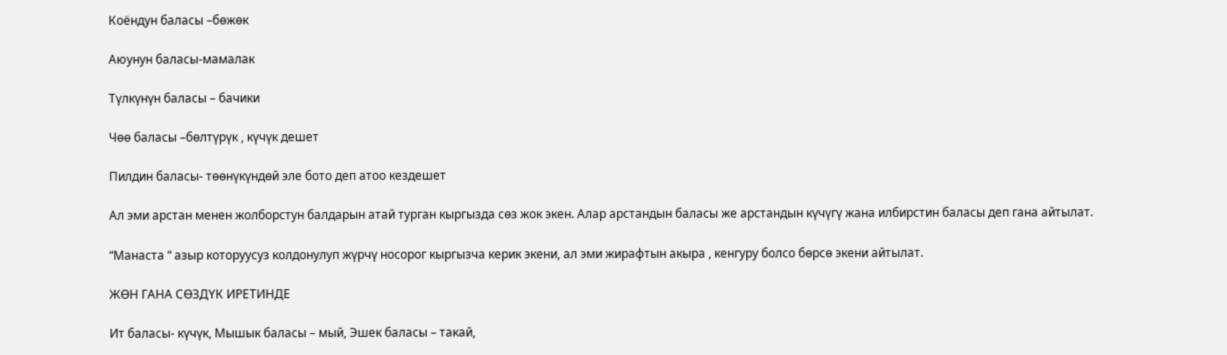Коёндун баласы –бөжөк

Аюунун баласы-мамалак

Түлкүнүн баласы – бачики

Чөө баласы –бөлтүрүк , күчүк дешет

Пилдин баласы- төөнүкүндөй эле бото деп атоо кездешет

Ал эми арстан менен жолборстун балдарын атай турган кыргызда сөз жок экен. Алар арстандын баласы же арстандын күчүгү жана илбирстин баласы деп гана айтылат.

“Манаста “ азыр которуусуз колдонулуп жүрчү носорог кыргызча керик экени, ал эми жирафтын акыра , кенгуру болсо бөрсө экени айтылат.

ЖӨН ГАНА СӨЗДҮК ИРЕТИНДЕ

Ит баласы- күчүк, Мышык баласы – мый, Эшек баласы – такай,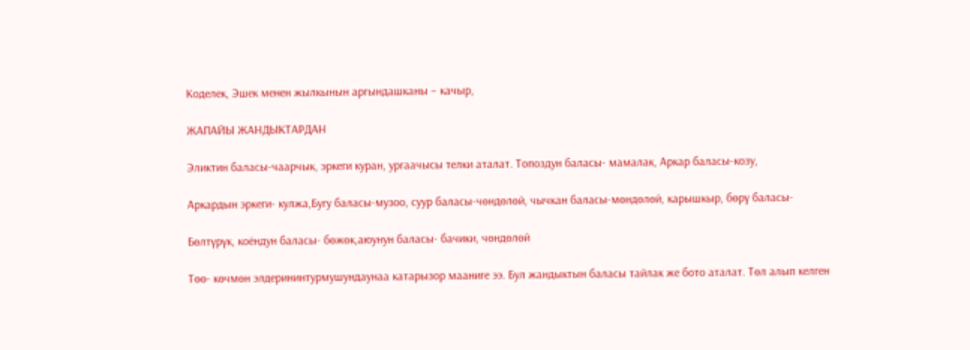Коделек, Эшек менен жылкынын аргындашканы – качыр,

ЖАПАЙЫ ЖАНДЫКТАРДАН

Эликтин баласы-чаарчык, эркеги куран, ургаачысы телки аталат. Топоздун баласы- мамалак, Аркар баласы-козу,

Аркардын эркеги- кулжа,Бугу баласы-музоо, суур баласы-чөндөлөй, чычкан баласы-мөндөлөй, карышкыр, бөрү баласы-

Бөлтүрүк, коёндун баласы- бөжөк,аюунун баласы- бачики, чөндөлөй

Төө- көчмөн элдерининтурмушундаунаа катарызор мааниге ээ. Бул жандыктын баласы тайлак же бото аталат. Төл алып келген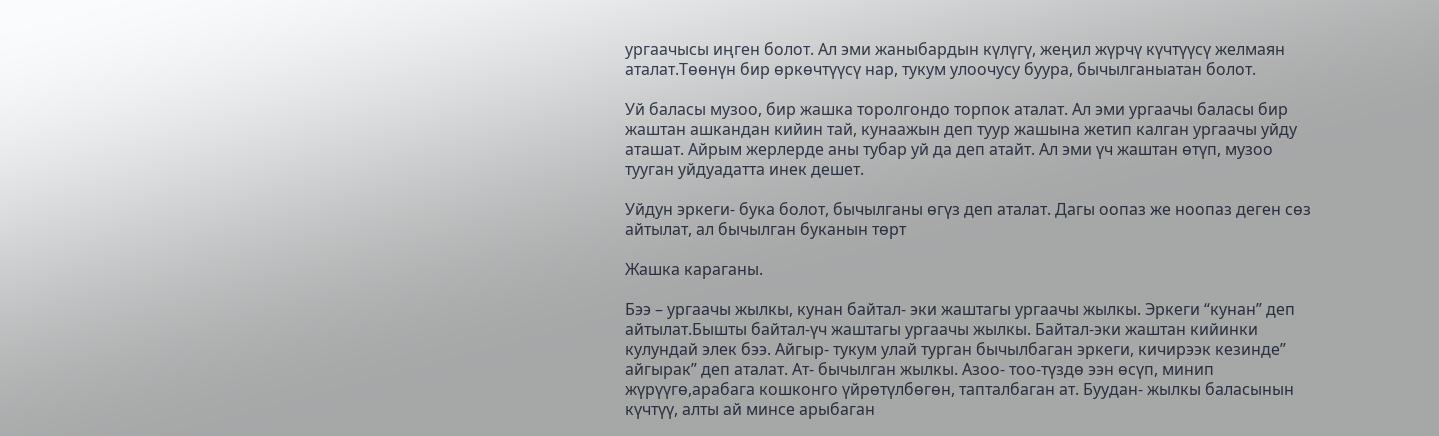ургаачысы иңген болот. Ал эми жаныбардын күлүгү, жеңил жүрчү күчтүүсү желмаян аталат.Төөнүн бир өркөчтүүсү нар, тукум улоочусу буура, бычылганыатан болот.

Уй баласы музоо, бир жашка торолгондо торпок аталат. Ал эми ургаачы баласы бир жаштан ашкандан кийин тай, кунаажын деп туур жашына жетип калган ургаачы уйду аташат. Айрым жерлерде аны тубар уй да деп атайт. Ал эми үч жаштан өтүп, музоо тууган уйдуадатта инек дешет.

Уйдун эркеги- бука болот, бычылганы өгүз деп аталат. Дагы оопаз же ноопаз деген сөз айтылат, ал бычылган буканын төрт

Жашка караганы.

Бээ – ургаачы жылкы, кунан байтал- эки жаштагы ургаачы жылкы. Эркеги “кунан” деп айтылат.Бышты байтал-үч жаштагы ургаачы жылкы. Байтал-эки жаштан кийинки кулундай элек бээ. Айгыр- тукум улай турган бычылбаган эркеги, кичирээк кезинде” айгырак” деп аталат. Ат- бычылган жылкы. Азоо- тоо-түздө ээн өсүп, минип жүрүүгө,арабага кошконго үйрөтүлбөгөн, тапталбаган ат. Буудан- жылкы баласынын күчтүү, алты ай минсе арыбаган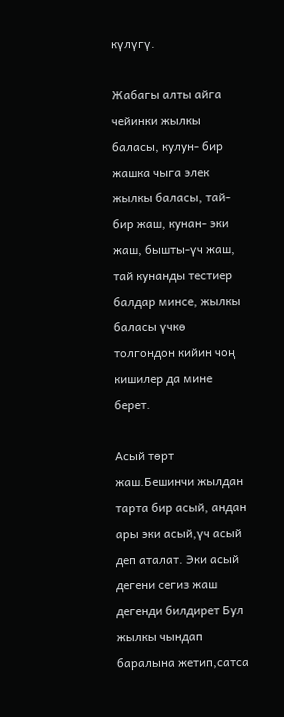күлүгү.

Жабагы алты айга чейинки жылкы баласы, кулун- бир жашка чыга элек жылкы баласы, тай- бир жаш, кунан- эки жаш, бышты-үч жаш, тай кунанды тестиер балдар минсе, жылкы баласы үчкө толгондон кийин чоң кишилер да мине берет.

Асый төрт жаш.Бешинчи жылдан тарта бир асый, андан ары эки асый,үч асый деп аталат. Эки асый дегени сегиз жаш дегенди билдирет Бул жылкы чындап баралына жетип,сатса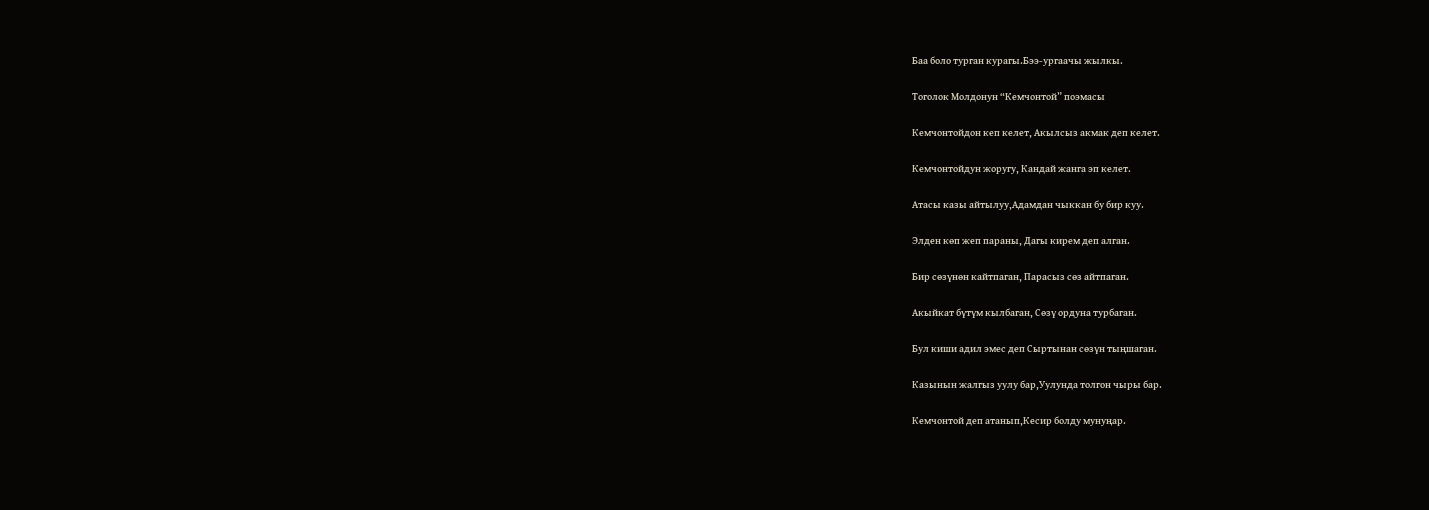Баа боло турган курагы.Бээ-ургаачы жылкы.

Тоголок Молдонун “Кемчонтой” поэмасы

Кемчонтойдон кеп келет, Акылсыз акмак деп келет.

Кемчонтойдун жоругу, Кандай жанга эп келет.

Атасы казы айтылуу,Адамдан чыккан бу бир куу.

Элден көп жеп параны, Дагы кирем деп алган.

Бир сөзүнөн кайтпаган, Парасыз сөз айтпаган.

Акыйкат бүтүм кылбаган, Сөзү ордуна турбаган.

Бул киши адил эмес деп Сыртынан сөзүн тыңшаган.

Казынын жалгыз уулу бар,Уулунда толгон чыры бар.

Кемчонтой деп атанып,Кесир болду мунуңар.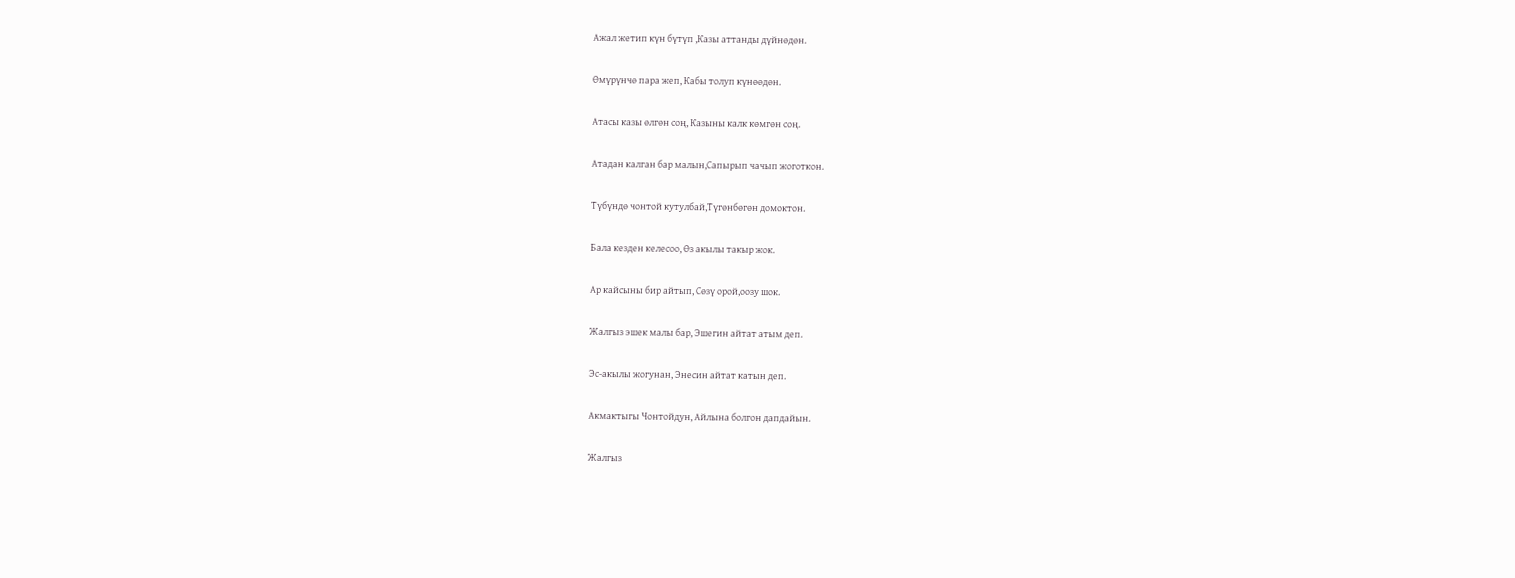Ажал жетип күн бүтүп ,Казы аттанды дүйнөдөн.

Өмүрүнчө пара жеп, Кабы толуп күнөөдөн.

Атасы казы өлгөн соң, Казыны калк көмгөн соң.

Атадан калган бар малын,Сапырып чачып жоготкон.

Түбүндө чонтой кутулбай,Түгөнбөгөн домоктон.

Бала кезден келесоо, Өз акылы такыр жок.

Ар кайсыны бир айтып, Сөзү орой,оозу шок.

Жалгыз эшек малы бар, Эшегин айтат атым деп.

Эс-акылы жогунан, Энесин айтат катын деп.

Акмактыгы Чонтойдун, Айлына болгон дапдайын.

Жалгыз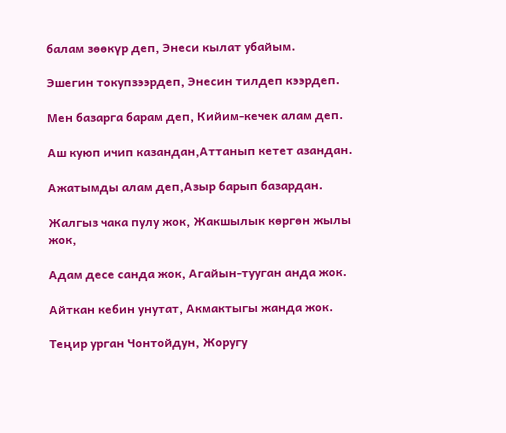балам зөөкүр деп, Энеси кылат убайым.

Эшегин токупзээрдеп, Энесин тилдеп кээрдеп.

Мен базарга барам деп, Кийим-кечек алам деп.

Аш куюп ичип казандан,Аттанып кетет азандан.

Ажатымды алам деп,Азыр барып базардан.

Жалгыз чака пулу жок, Жакшылык көргөн жылы жок,

Адам десе санда жок, Агайын-тууган анда жок.

Айткан кебин унутат, Акмактыгы жанда жок.

Теңир урган Чонтойдун, Жоругу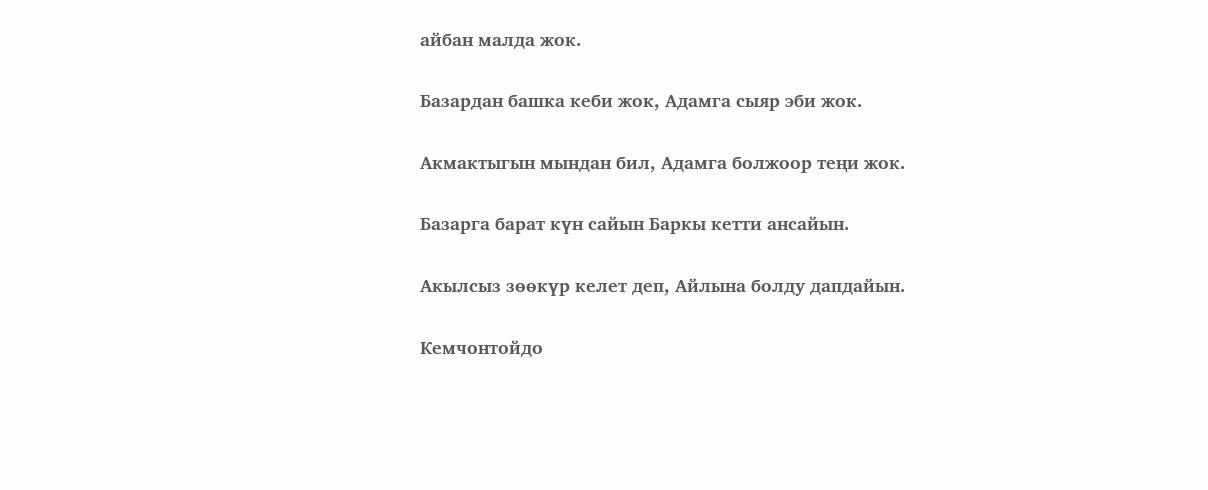айбан малда жок.

Базардан башка кеби жок, Адамга сыяр эби жок.

Акмактыгын мындан бил, Адамга болжоор теңи жок.

Базарга барат күн сайын Баркы кетти ансайын.

Акылсыз зөөкүр келет деп, Айлына болду дапдайын.

Кемчонтойдо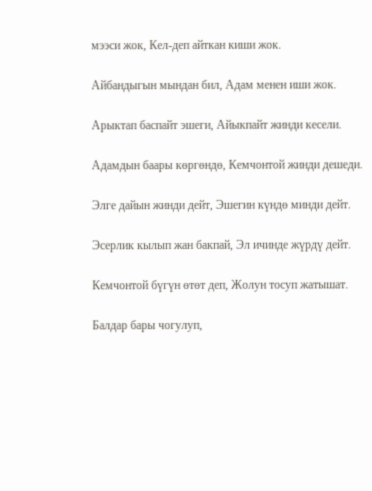мээси жок, Кел-деп айткан киши жок.

Айбандыгын мындан бил, Адам менен иши жок.

Арыктап баспайт эшеги, Айыкпайт жинди кесели.

Адамдын баары көргөндө, Кемчонтой жинди дешеди.

Элге дайын жинди дейт, Эшегин күндө минди дейт.

Эсерлик кылып жан бакпай, Эл ичинде жүрдү дейт.

Кемчонтой бүгүн өтөт деп, Жолун тосуп жатышат.

Балдар бары чогулуп,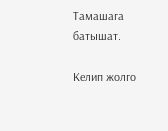Тамашага батышат.

Келип жолго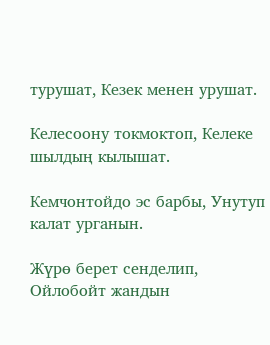турушат, Кезек менен урушат.

Келесоону токмоктоп, Келеке шылдың кылышат.

Кемчонтойдо эс барбы, Унутуп калат урганын.

Жүрө берет сенделип, Ойлобойт жандын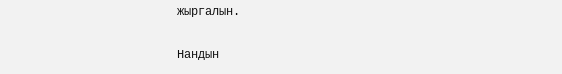жыргалын.

Нандын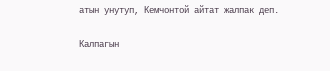атын унутуп, Кемчонтой айтат жалпак деп.

Калпагын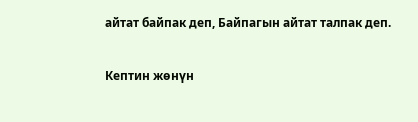айтат байпак деп, Байпагын айтат талпак деп.

Кептин жөнүн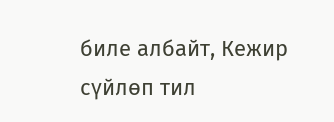биле албайт, Кежир сүйлөп тил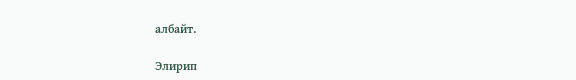албайт.

Элирип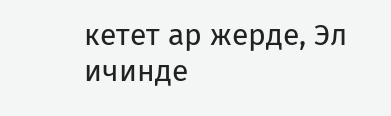кетет ар жерде, Эл ичинде